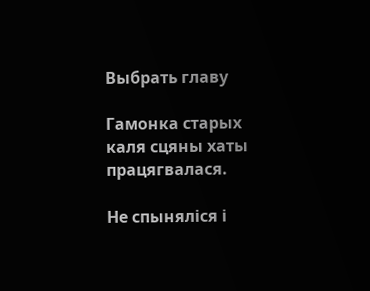Выбрать главу

Гамонка старых каля сцяны хаты працягвалася.

Не спыняліся і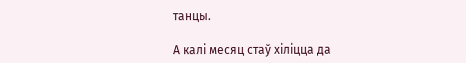танцы.

А калі месяц стаў хіліцца да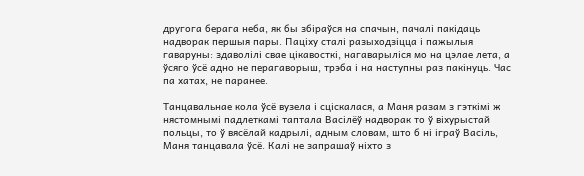другога берага неба, як бы збіраўся на спачын, пачалі пакідаць надворак першыя пары. Паціху сталі разыходзіцца і пажылыя гаваруны: здаволілі свае цікавосткі, нагаварыліся мо на цэлае лета, а ўсяго ўсё адно не перагаворыш, трэба і на наступны раз пакінуць. Час па хатах, не паранее.

Танцавальнае кола ўсё вузела і сціскалася, а Маня разам з гэткімі ж нястомнымі падлеткамі таптала Васілёў надворак то ў віхурыстай польцы, то ў вясёлай кадрылі, адным словам, што б ні іграў Васіль, Маня танцавала ўсё. Калі не запрашаў ніхто з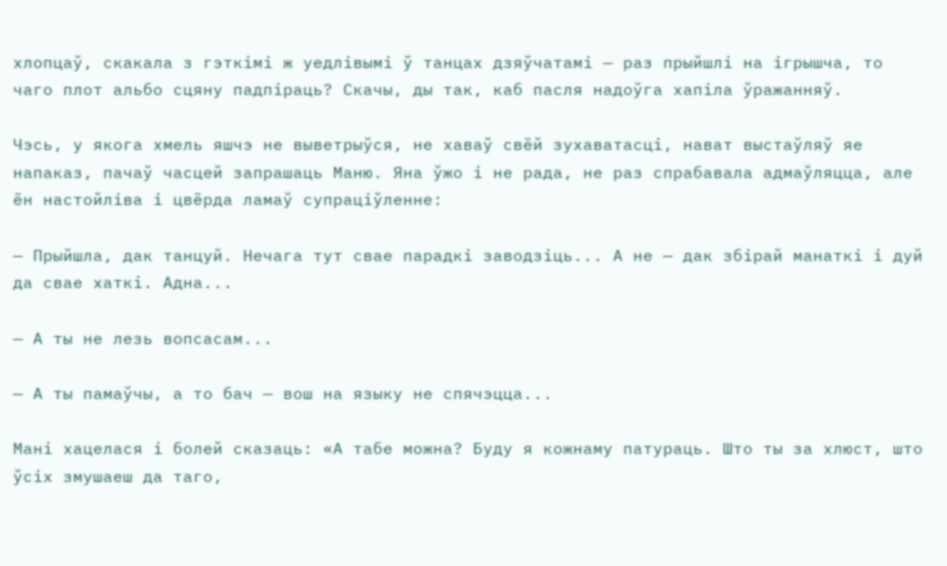хлопцаў, скакала з гэткімі ж уедлівымі ў танцах дзяўчатамі — раз прыйшлі на ігрышча, то чаго плот альбо сцяну падпіраць? Скачы, ды так, каб пасля надоўга хапіла ўражанняў.

Чэсь, у якога хмель яшчэ не выветрыўся, не хаваў свёй зухаватасці, нават выстаўляў яе напаказ, пачаў часцей запрашаць Маню. Яна ўжо і не рада, не раз спрабавала адмаўляцца, але ён настойліва і цвёрда ламаў супраціўленне:

— Прыйшла, дак танцуй. Нечага тут свае парадкі заводзіць... А не — дак збірай манаткі і дуй да свае хаткі. Адна...

— А ты не лезь вопсасам...

— А ты памаўчы, а то бач — вош на языку не спячэцца...

Мані хацелася і болей сказаць: «А табе можна? Буду я кожнаму патураць. Што ты за хлюст, што ўсіх змушаеш да таго,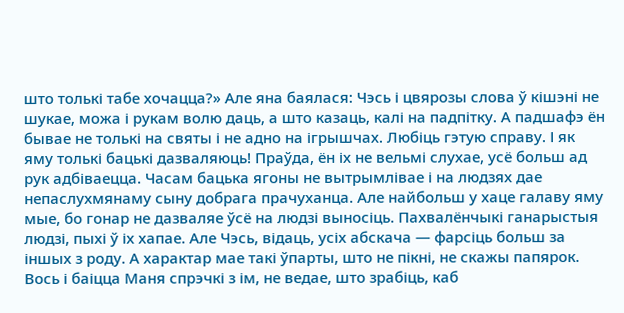што толькі табе хочацца?» Але яна баялася: Чэсь і цвярозы слова ў кішэні не шукае, можа і рукам волю даць, а што казаць, калі на падпітку. А падшафэ ён бывае не толькі на святы і не адно на ігрышчах. Любіць гэтую справу. І як яму толькі бацькі дазваляюць! Праўда, ён іх не вельмі слухае, усё больш ад рук адбіваецца. Часам бацька ягоны не вытрымлівае і на людзях дае непаслухмянаму сыну добрага прачуханца. Але найбольш у хаце галаву яму мые, бо гонар не дазваляе ўсё на людзі выносіць. Пахвалёнчыкі ганарыстыя людзі, пыхі ў іх хапае. Але Чэсь, відаць, усіх абскача — фарсіць больш за іншых з роду. А характар мае такі ўпарты, што не пікні, не скажы папярок. Вось і баіцца Маня спрэчкі з ім, не ведае, што зрабіць, каб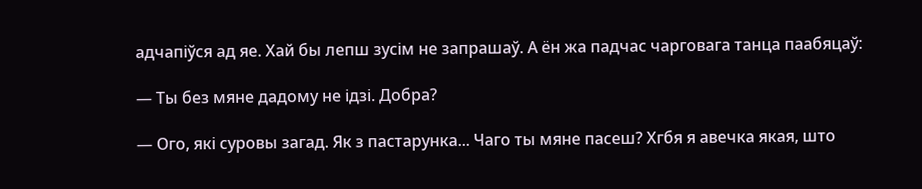адчапіўся ад яе. Хай бы лепш зусім не запрашаў. А ён жа падчас чарговага танца паабяцаў:

— Ты без мяне дадому не ідзі. Добра?

— Ого, які суровы загад. Як з пастарунка... Чаго ты мяне пасеш? Хгбя я авечка якая, што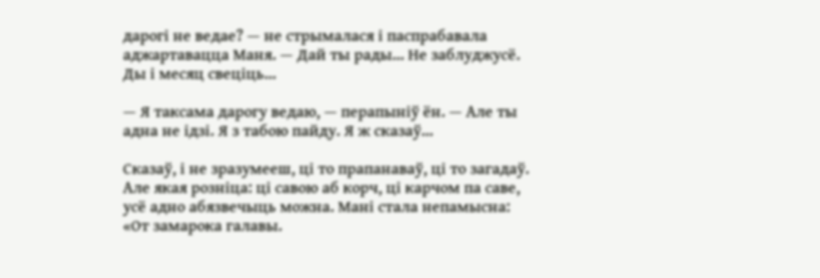дарогі не ведае? — не стрымалася і паспрабавала аджартавацца Маня. — Дай ты рады... Не заблуджусё. Ды і месяц свеціць...

— Я таксама дарогу ведаю, — перапыніў ён. — Але ты адна не ідзі. Я з табою пайду. Я ж сказаў...

Сказаў, і не зразумееш, ці то прапанаваў, ці то загадаў. Але якая розніца: ці савою аб корч, ці карчом па саве, усё адно абязвечыць можна. Мані стала непамысна: «От замарока галавы.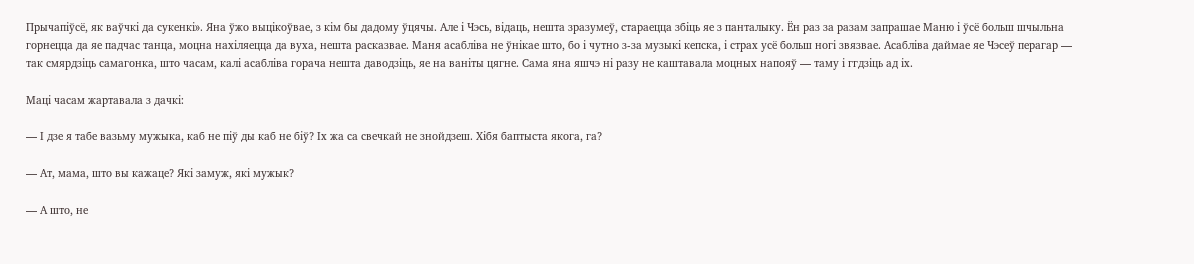Прычапіўсё, як ваўчкі да сукенкі». Яна ўжо выцікоўвае, з кім бы дадому ўцячы. Але і Чэсь, відаць, нешта зразумеў, стараецца збіць яе з панталыку. Ён раз за разам запрашае Маню і ўсё больш шчыльна горнецца да яе падчас танца, моцна нахіляецца да вуха, нешта расказвае. Маня асабліва не ўнікае што, бо і чутно з-за музыкі кепска, і страх усё больш ногі звязвае. Асабліва даймае яе Чэсеў перагар — так смярдзіць самагонка, што часам, калі асабліва горача нешта даводзіць, яе на ваніты цягне. Сама яна яшчэ ні разу не каштавала моцных напояў — таму і ггдзіць ад іх.

Маці часам жартавала з дачкі:

— І дзе я табе вазьму мужыка, каб не піў ды каб не біў? Іх жа са свечкай не знойдзеш. Хібя баптыста якога, га?

— Ат, мама, што вы кажаце? Які замуж, які мужык?

— А што, не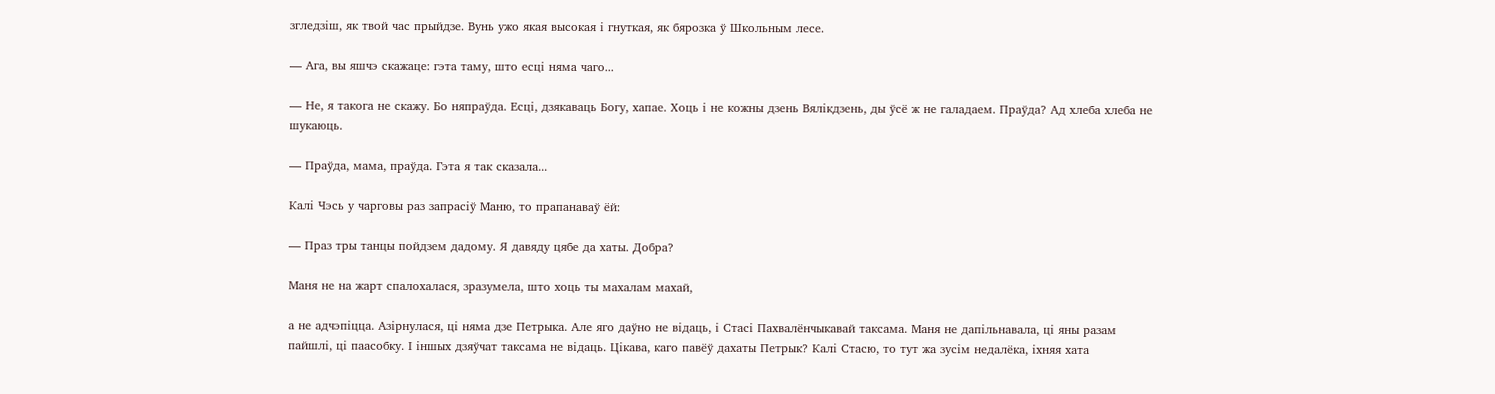згледзіш, як твой час прыйдзе. Вунь ужо якая высокая і гнуткая, як бярозка ў Школьным лесе.

— Ага, вы яшчэ скажаце: гэта таму, што есці няма чаго...

— Не, я такога не скажу. Бо няпраўда. Есці, дзякаваць Богу, хапае. Хоць і не кожны дзень Вялікдзень, ды ўсё ж не галадаем. Праўда? Ад хлеба хлеба не шукаюць.

— Праўда, мама, праўда. Гэта я так сказала...

Калі Чэсь у чарговы раз запрасіў Маню, то прапанаваў ёй:

— Праз тры танцы пойдзем дадому. Я давяду цябе да хаты. Добра?

Маня не на жарт спалохалася, зразумела, што хоць ты махалам махай,

а не адчэпіцца. Азірнулася, ці няма дзе Петрыка. Але яго даўно не відаць, і Стасі Пахвалёнчыкавай таксама. Маня не дапільнавала, ці яны разам пайшлі, ці паасобку. І іншых дзяўчат таксама не відаць. Цікава, каго павёў дахаты Петрык? Калі Стасю, то тут жа зусім недалёка, іхняя хата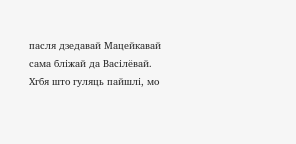пасля дзедавай Мацейкавай сама бліжай да Васілёвай. Хгбя што гуляць пайшлі, мо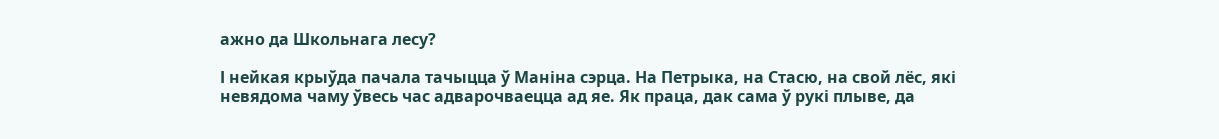ажно да Школьнага лесу?

І нейкая крыўда пачала тачыцца ў Маніна сэрца. На Петрыка, на Стасю, на свой лёс, які невядома чаму ўвесь час адварочваецца ад яе. Як праца, дак сама ў рукі плыве, да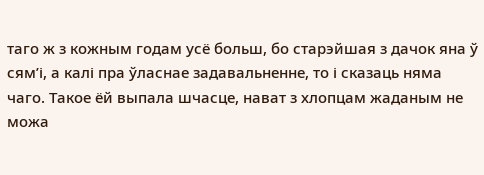таго ж з кожным годам усё больш, бо старэйшая з дачок яна ў сям’і, а калі пра ўласнае задавальненне, то і сказаць няма чаго. Такое ёй выпала шчасце, нават з хлопцам жаданым не можа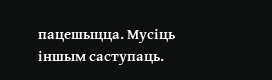пацешыцца. Мусіць іншым саступаць.